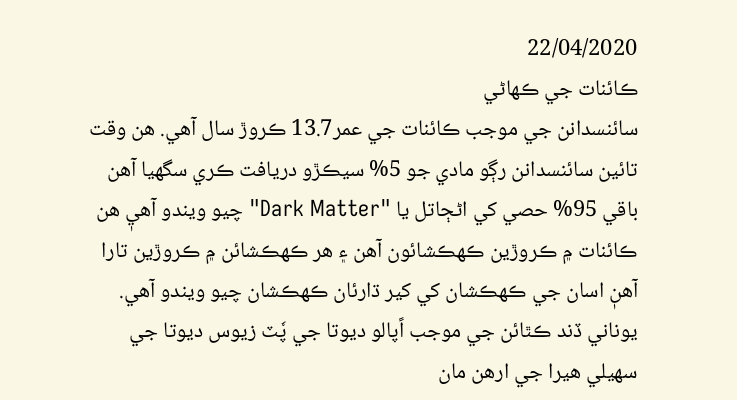22/04/2020
ڪائنات جي ڪهاڻي
سائنسدانن جي موجب ڪائنات جي عمر13.7 ڪروڙ سال آهي. هن وقت تائين سائنسدانن رڳو مادي جو 5% سيڪڙو دريافت ڪري سگهيا آهن باقي 95% حصي کي اڻڄاتل يا "Dark Matter" چيو ويندو آهيٖ هن ڪائنات ۾ ڪروڙين ڪهڪشائون آهن ۽ هر ڪهڪشائن ۾ ڪروڙين تارا آهنٖ اسان جي ڪهڪشان کي کير ڌارئان ڪهڪشان چيو ويندو آهي. يوناني ڏند ڪٿائن جي موجب اًپالو ديوتا جي پٗٽ زيوس ديوتا جي سهيلي هيرا جي ارهن مان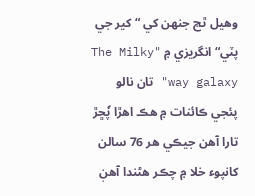وهيل ٿڃ جنهن کي “کير جي پٽي“ انگريزي ۾ "The Milky way galaxy" تان نالو پئجي ڪائنات ۾ هڪ اهڙا پٗڇڙ تارا آهن جيڪي هر 76 سالن کانپوء خلا ۾ چڪر هڻندا آهنٖ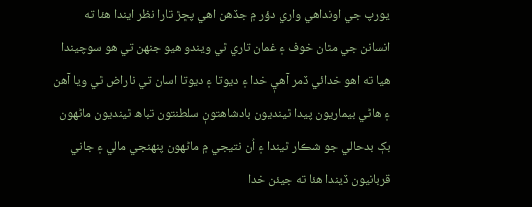يورپ جي اونداهي واري دؤر ۾ جڏهن اهي پڇڙ تارا نظر ايندا هئا ته انسانن جي مٿان خوف ۽ غمان تاري ٿي ويندو هيو جنهن تي هو سوچيندا هيا ته اهو خدائي ڏمر آهيٖ خدا ۽ ديوتا ۽ ديوتا اسان تي ناراض ٿي ويا آهن ۽ هاڻي بيماريون پيدا ٿينديون بادشاهتونٖ سلطنتون تباھ ٿينديون ماڻهون بکٖ بدحالي جو شڪار ٿيندا ۽ اُن نتيجي ۾ ماڻھون پنهنجي مالي ۽ جاني قربانيون ڏيندا هئا ته جيئن خدا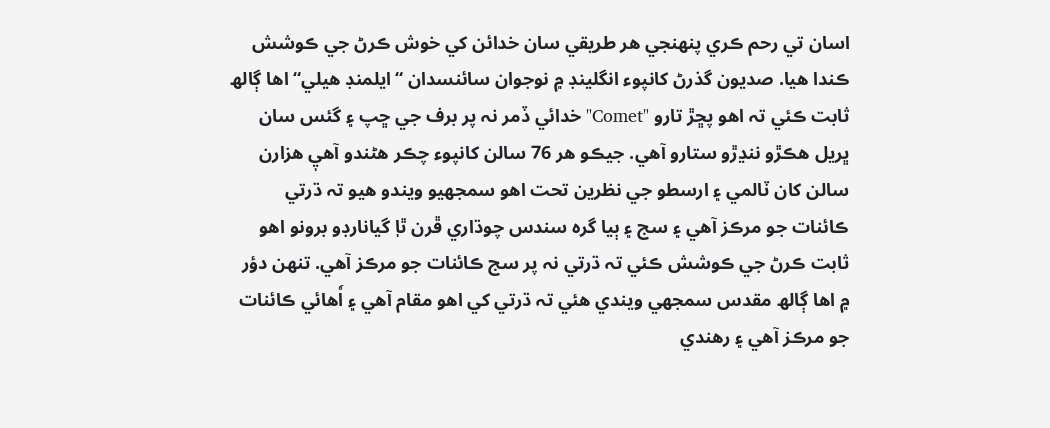اسان تي رحم ڪري پنهنجي هر طريقي سان خدائن کي خوش ڪرڻ جي ڪوشش ڪندا هيا. صديون گذرڻ کانپوء انگلينڊ ۾ نوجوان سائنسدان “ايلمنڊ هيلي“ اها ڳالھ ثابت ڪئي تہ اهو پڇڙ تارو "Comet" خدائي ڏمر نہ پر برف جي ڇپ ۽ گئس سان ڀريل هڪڙو ننڍڙو ستارو آهي. جيڪو هر 76 سالن کانپوء چڪر هڻندو آهيٖ هزارن سالن کان ٽالمي ۽ ارسطو جي نظرين تحت اهو سمجهيو ويندو هيو تہ ڌرتي ڪائنات جو مرڪز آهي ۽ سج ۽ ٻيا گره سندس چوڌاري ڦرن ٿاٖ گيانارڊو برونو اهو ثابت ڪرڻ جي ڪوشش ڪئي تہ ڌرتي نہ پر سج ڪائنات جو مرڪز آهي. تنهن دؤر ۾ اها ڳالھ مقدس سمجهي ويندي هئي تہ ڌرتي کي اهو مقام آهي ۽ اٗهائي ڪائنات جو مرڪز آهي ۽ رهندي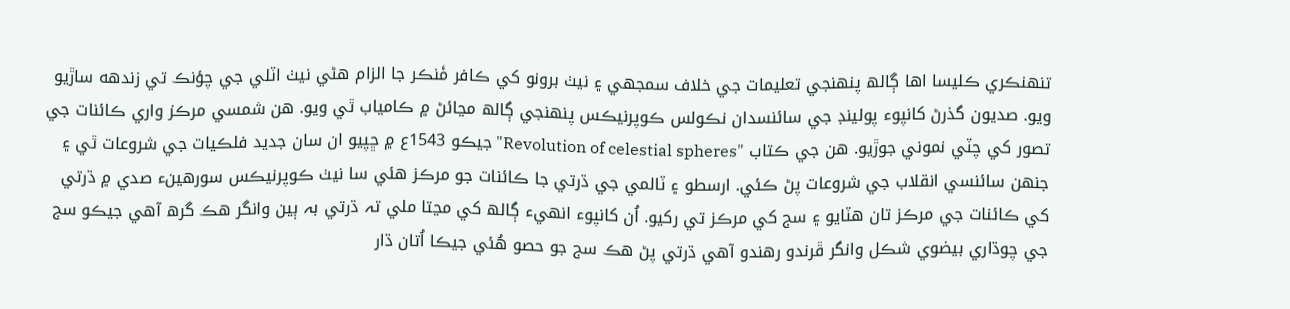تنهنڪري ڪليسا اها ڳالھ پنهنجي تعليمات جي خلاف سمجهي ۽ نيٺ برونو کي ڪافر مٗنڪر جا الزام ھڻي نيٺ اٽلي جي چؤنڪ تي زندهه ساڙيو ويو. صديون گذرڻ کانپوء پولينڊ جي سائنسدان نڪولس ڪوپرنيڪس پنهنجي ڳالھ مڃائڻ ۾ ڪامياب ٿي ويو. هن شمسي مرڪز واري ڪائنات جي تصور کي چٽي نموني جوڙيو. هن جي ڪتاب "Revolution of celestial spheres" جيڪو 1543ع ۾ ڇپيو ان سان جديد فلڪيات جي شروعات ٿي ۽ جنهن سائنسي انقلاب جي شروعات پڻ ڪئي. ارسطو ۽ ٽالمي جي ڌرتي جا ڪائنات جو مرڪز هئي سا نيٺ ڪوپرنيڪس سورهينء صدي ۾ ڌرتي کي ڪائنات جي مرڪز تان هٽايو ۽ سج کي مرڪز تي رکيو. اُن کانپوء انهيء ڳالھ کي مڃتا ملي تہ ڌرتي بہ ٻين وانگر هڪ گرھ آهي جيڪو سج جي چوڌاري بيضوي شڪل وانگر ڦرندو رهندو آهي ڌرتي پڻ هڪ سج جو حصو هُئي جيڪا اُتان ڌار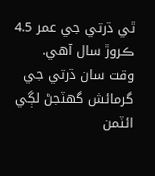ٿي ڌرتي جي عمر 4.5 ڪروڙ سال آهي. وقت سان ڌرتي جي گرمائش گهٽجڻ لڳي ائٽمن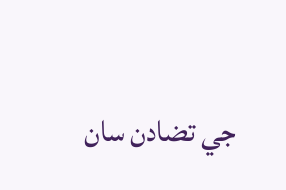جي تضادن سان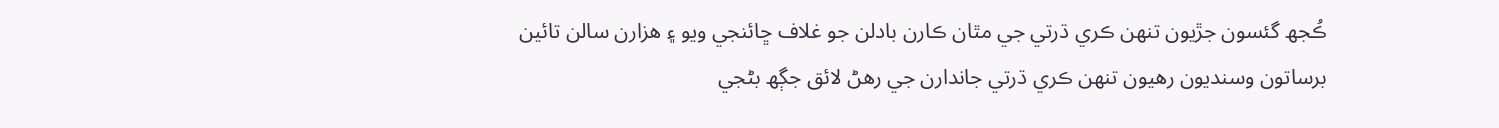ڪُجھ گئسون جڙيون تنهن ڪري ڌرتي جي مٿان ڪارن بادلن جو غلاف ڇائنجي ويو ۽ هزارن سالن تائين برساتون وسنديون رهيون تنهن ڪري ڌرتي جاندارن جي رهڻ لائق جڳھ بڻجي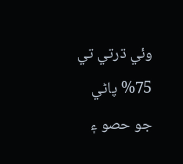وئي ڌرتي تي 75% پاڻي جو حصو ۽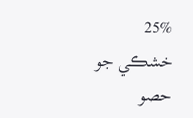25% خشڪي جو حصو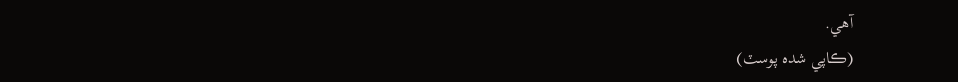آهي.
(ڪاپي شده پوسٽ)